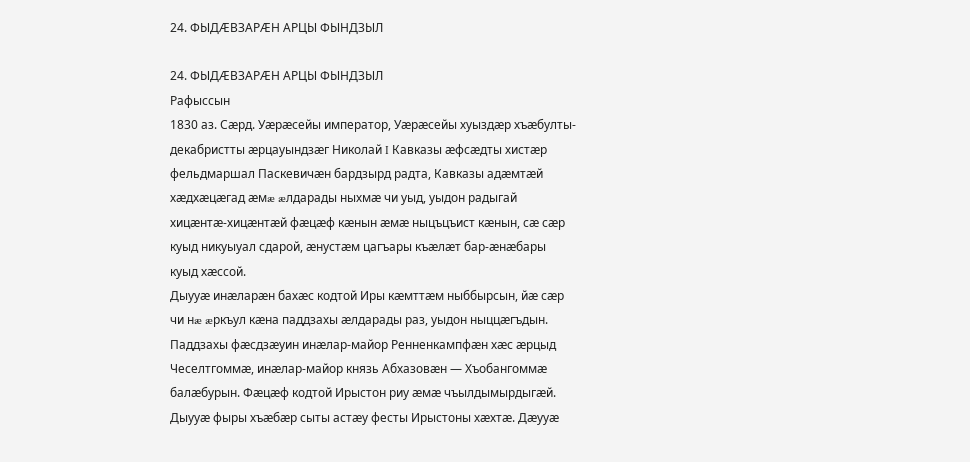24. ФЫДÆВЗАРÆН АРЦЫ ФЫНДЗЫЛ

24. ФЫДÆВЗАРÆН АРЦЫ ФЫНДЗЫЛ
Рафыссын
1830 аз. Сæрд. Уæрæсейы император, Уæрæсейы хуыздæр хъæбулты-декабристты æрцауындзæг Николай I Кавказы æфсæдты хистæр фельдмаршал Паскевичæн бардзырд радта, Кавказы адæмтæй хæдхæцæгад æмæ æлдарады ныхмæ чи уыд, уыдон радыгай хицæнтæ-хицæнтæй фæцæф кæнын æмæ ныцъцъист кæнын, сæ сæр куыд никуыуал сдарой, æнустæм цагъары къæлæт бар-æнæбары куыд хæссой.
Дыууæ инæларæн бахæс кодтой Иры кæмттæм ныббырсын, йæ сæр чи нæ æркъул кæна паддзахы æлдарады раз, уыдон ныццæгъдын. Паддзахы фæсдзæуин инæлар-майор Ренненкампфæн хæс æрцыд Чеселтгоммæ, инæлар-майор князь Абхазовæн — Хъобангоммæ балæбурын. Фæцæф кодтой Ирыстон риу æмæ чъылдымырдыгæй. Дыууæ фыры хъæбæр сыты астæу фесты Ирыстоны хæхтæ. Дæууæ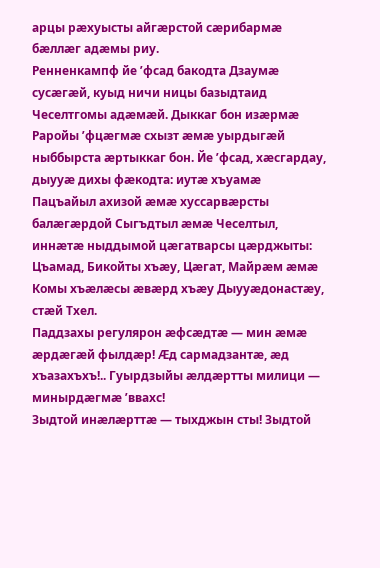арцы рæхуысты айгæрстой сæрибармæ бæллæг адæмы риу.
Ренненкампф йе ’фсад бакодта Дзаумæ сусæгæй, куыд ничи ницы базыдтаид Чеселтгомы адæмæй. Дыккаг бон изæрмæ Раройы ’фцæгмæ схызт æмæ уырдыгæй ныббырста æртыккаг бон. Йе ’фсад, хæсгардау, дыууæ дихы фæкодта: иутæ хъуамæ Пацъайыл ахизой æмæ хуссарвæрсты балæгæрдой Сыгъдтыл æмæ Чеселтыл, иннæтæ ныддымой цæгатварсы цæрджыты: Цъамад, Бикойты хъæу, Цæгат, Майрæм æмæ Комы хъæлæсы æвæрд хъæу Дыууæдонастæу, стæй Тхел.
Паддзахы регулярон æфсæдтæ — мин æмæ æрдæгæй фылдæр! Æд сармадзантæ, æд хъазахъхъ!.. Гуырдзыйы æлдæртты милици — минырдæгмæ ’ввахс!
Зыдтой инæлæрттæ — тыхджын сты! Зыдтой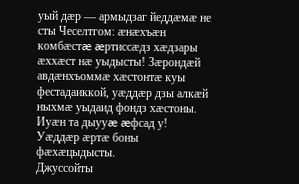уый дæр — армыдзаг йеддæмæ не сты Чеселтгом: æнæхъæн комбæстæ æртиссæдз хæдзары æххæст нæ уыдысты! Зæрондæй авдæнхъоммæ хæстонтæ куы фестадаиккой, уæддæр дзы алкæй ныхмæ уыдаид фондз хæстоны. Иуæн та дыууæ æфсад у! Уæддæр æртæ боны фæхæцыдысты.
Джуссойты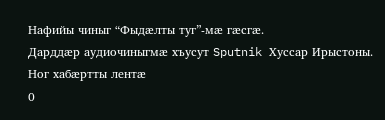Нафийы чиныг “Фыдæлты туг”-мæ гæсгæ.
Дарддæр аудиочиныгмæ хъусут Sputnik Хуссар Ирыстоны.
Ног хабӕртты лентӕ
0